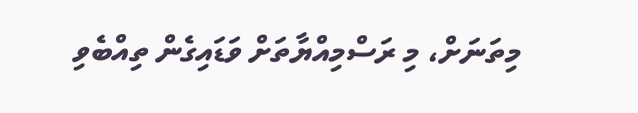މިތަނަށް، މި ރަސްމިއްޔާތަށް ވަޑައިގެން ތިއްބެވި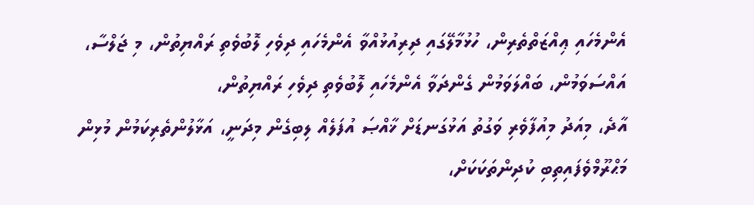އެންމެހައި ޢިއްޒަތްތެރިން، ހުޅުމާލޭގައި ދިރިއުޅުއްވާ އެންމެހައި ދިވެހި ލޮބުވެތި ރައްޔިތުން، މި ޖަލްސާ، އައްސަވަމުން، ބައްލަވަމުން ގެންދަވާ އެންމެހައި ލޮބުވެތި ދިވެހި ރައްޔިތުން،
އާދެ، މިއަދު މިއުފާވެރި ވަގުތު އަޅުގަނޑަށް ޚާއްޞަ އުފަލެއް ލިބިގެން މިދަނީ، އަޅާލުންތެރިކަމުން މުޅިން މަޙްރޫމްވެފައިތިބި ކުދިންތަކަކަށް،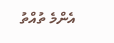އެންމެ ތުއްތު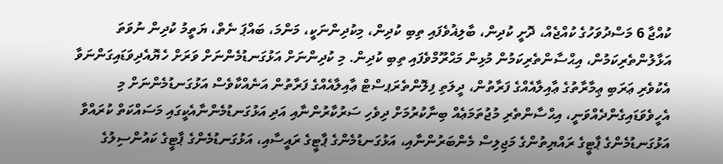ކުއްޖާ 6 މަސްދުވަހުގެ ކުއްޖެއް، ދޮށީ ކުދިން، ބާލިޣުވެފައި ތިބި ކުދިން، މިކުދިންނަކީ، މަންމަ، ބައްޕަ ނެތް، ޔަތީމު ކުދިން ނުވަތަ އަޅާލުންތެރިކަމުން، އިޙްސާންތެރިކަމުން މުޅިން މަޙްރޫމްވެފައި ތިބި ކުދިން. މި ކުދިންނަށް އަޅުގަނޑުމެންނަށް ވަރަށް ހެޔޮއެދިވަޑައިގަންނަވާ އެކުވެރި ޢަރަބި ޢިމާރާތުގެ ޢާއިލާއެއްގެ ފަރާތުން، ދީލަތި ފިލޮންތެރަޕސްޓް ޢާއިލާއެއްގެ ފަރާތުން އަނެއްކާވެސް އަޅުގަނޑުމެންނަށް މި އެހީވެވަޑައިގެންދެއްވަނީ، އިޙްސާންތެރި މުޖުތަމަޢެއް ބިނާކުރުމަށް ދިވެހި ސަރުކާރުންނާއި އަދި އަޅުގަނޑުމެންނާއެކީގައި މަސައްކަތް ކުރައްވާ އަޅުގަނޑުމެންގެ ޕާޓީގެ ރައްޔިތުންގެ މަޖިލިސް މެންބަރުންނާއި، އަޅުގަނޑުމެންގެ ޕާޓީގެ ރައީސާއި، އަޅުގަނޑުމެންގެ ޕާޓީގެ ކައުންސިލުގެ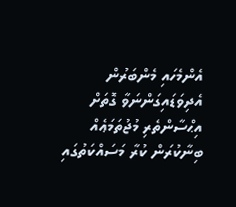އެންމެހައި މެންބަރުން އެދިވަޑައިގަންނަވާ ގޮތަށް އިޙްސާންތެރި މުޖުތަމަޢެއް ބިނާކުރަން ކުރާ މަސައްކަތުގައި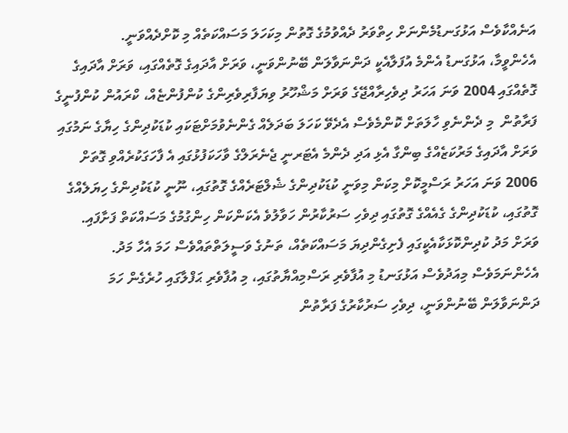އަނެއްކާވެސް އަޅުގަނޑުމެންނަށް ހިތްވަރު ދެއްވުމުގެ ގޮތުން މިކަހަލަ މަސައްކަތެއް މި ކޮށްދެއްވަނީ.
އެހެންވީމާ، އަޅުގަނޑު އެންމެ އުފަލާއެކީ ދަންނަވާލަން ބޭނުންވަނީ، ވަރަށް އާދައިގެ ގޮތެއްގައި، ވަރަށް އާދައިގެ ގޮތެއްގައި 2004 ވަނަ އަހަރު ދިވެހިރާއްޖޭގެ ވަރަށް މަޝްހޫރު ވިޔަފާރިވެރިންގެ ކުންފުންޏެއް، ކްރައުން ކުންފުނީގެ ފަރާތުން  މި ދެންނެވި ހާލަތަށް ކޮންމެވެސް އެދެވޭ ކަހަލަ ބަދަލެއް ގެންނެވުމަށްޓަކައި ކުޑަކުދިންގެ ހިޔާގެ ނަމުގައި ވަރަށް އާދައިގެ މަރުކަޒެއްގެ ބިންގާ އެޅި އަދި ދެންމެ އެޓަރނީ ޖެނެރަލްގެ ވާހަކަފުޅުގައި އެ ފާހަގަކުރެއްވި ގޮތަށް 2006 ވަނަ އަހަރު ރަސްމީކޮށް މިކަން މިވަނީ ކުޑަކުދިންގެ ޝެލްޓަރެއްގެ ގޮތުގައި، ނޫނީ ކުޑަކުދިންގެ ހިޔަލެއްގެ ގޮތުގައި، ކުޑަކުދިންގެ ގެއެއްގެ ގޮތުގައި ދިވެހި ސަރުކާރުން ހަވާލުވެ އެކަންކަން ހިންގުމުގެ މަސައްކަތް ފަށާފައި.
ވަރަށް މަދު ކުދިންކޮޅަކާއެކީގައި ފެށިގެންދިޔަ މަސައްކަތެއް، ތަނުގެ ވަސީލަތްތައްވެސް ހަމަ އެހާ މަދު. އެހެންނަމަވެސް މިއަދުވެސް އަޅުގަނޑު މި އުފާވެރި ރަސްމިއްޔާތުގައި، މި އުފާވެރި ޙަފްލާގައި ހުރެގެން ހަމަ ދަންނަވާލަން ބޭނުންވަނީ، ދިވެހި ސަރުކާރުގެ ފަރާތުން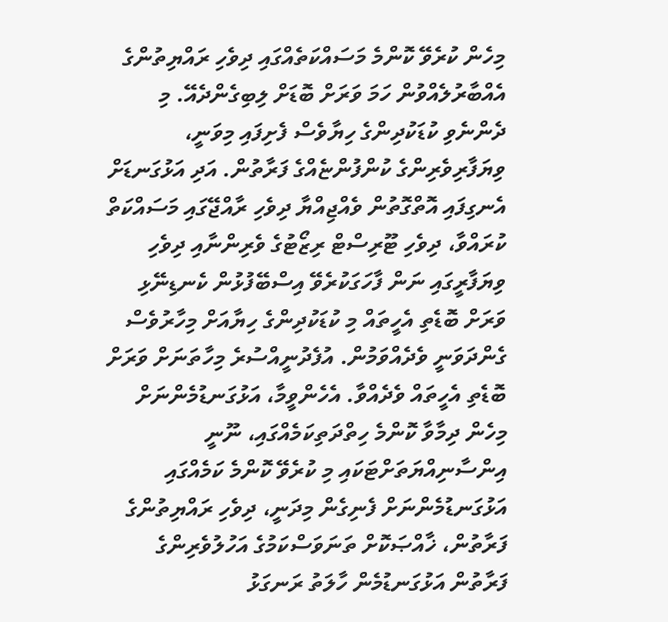މިހެން ކުރެވޭ ކޮންމެ މަސައްކަތެއްގައި ދިވެހި ރައްޔިތުންގެ އެއްބާރުލެއްވުން ހަމަ ވަރަށް ބޮޑަށް ލިބިގެންދެއޭ. މި ދެންނެވި ކުޑަކުދިންގެ ހިޔާވެސް ފެށިފައި މިވަނީ، ވިޔަފާރިވެރިންގެ ކުންފުންޏެއްގެ ފަރާތުން. އަދި އަޅުގަނޑަށް އެނގިފައި އޮތްގޮތުން ވެއްޖިއްޔާ ދިވެހި ރާއްޖޭގައި މަސައްކަތް ކުރައްވާ، ދިވެހި ޓޫރިސްޓް ރިޒޯޓުގެ ވެރިންނާއި ދިވެހި ވިޔަފާރީގައި ނަން ފާހަގަކުރެވޭ އިސްބޭފުޅުން ކެނޑިނޭޅި ވަރަށް ބޮޑެތި އެހީތައް މި ކުޑަކުދިންގެ ހިޔާއަށް މިހާރުވެސް ގެންދަވަނީ ވެދެއްވަމުން. އުފެދުނީއްސުރެ މިހާތަނަށް ވަރަށް ބޮޑެތި އެހީތައް ވެދެއްވާ. އެހެންވީމާ، އަޅުގަނޑުމެންނަށް މިހެން ދިމާވާ ކޮންމެ ހިތްދަތިކަމެއްގައި، ނޫނީ އިންސާނިއްޔަތަށްޓަކައި މި ކުރެވޭ ކޮންމެ ކަމެއްގައި އަޅުގަނޑުމެންނަށް ފެނިގެން މިދަނީ، ދިވެހި ރައްޔިތުންގެ ފަރާތުން، ޚާއްޞަކޮށް ތަނަވަސްކަމުގެ އަހުލުވެރިންގެ ފަރާތުން އަޅުގަނޑުމެން ހާލަތު ރަނގަޅު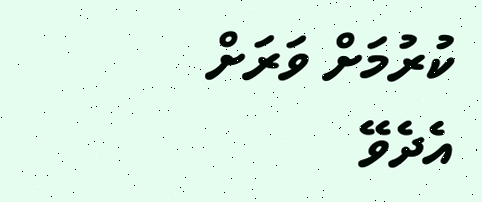ކުރުމަށް ވަރަށް އެދެވޭ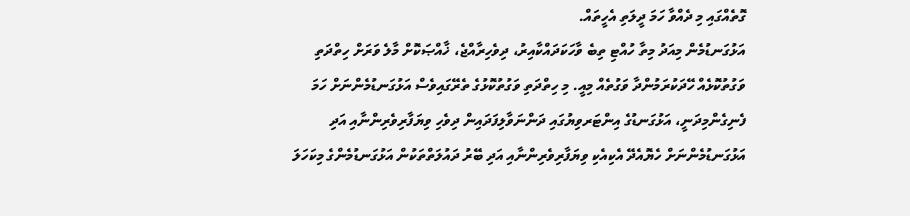ގޮތެއްގައި މި ދެއްވާ ހަމަ ދީލަތި އެހީތައް.
އަޅުގަނޑުމެން މިއަދު މިތާ ހުއްޓި ތިބެ ވާހަކަދައްކާއިރު، ދިވެހިރާއްޖެ، ޚާއްޞަކޮށް މާލެ ވަރަށް ހިތްދަތި ވަގުތުކޮޅެއް ހޭދަކުރަމުންދާ ވަގުތެއް މިއީ. މި ހިތްދަތި ވަގުތުކޮޅުގެ ތެރޭގައިވެސް އަޅުގަނޑުމެންނަށް ހަމަ ފެނިގެންމިދަނީ، އަޅުގަނޑުގެ އިންޓަރވިޔުގައި ދަންނަވާލިފަދައިން ދިވެހި ވިޔަފާރިވެރިންނާއި އަދި އަޅުގަނޑުމެންނަށް ހެޔޮއެދޭ އެކިއެކި ވިޔަފާރިވެރިންނާއި އަދި ބޭރު ދައުލަތްތަކުން އަޅުގަނޑުމެންގެ މިކަހަލަ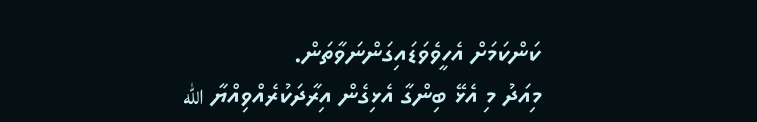ކަންކަމަށް އެހީވެވަޑައިގަންނަވާތަން.
މިއަދު މި އެޅޭ ބިންގާ އެޅިގެން އިރާދަކުރެއްވިއްޔާ الله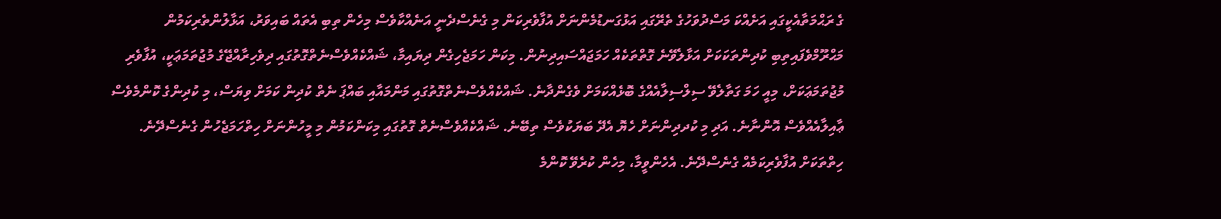ގެ ރަޙްމަތާއެކީގައި އަށެއްކަ މަސްދުވަހުގެ ތެރޭގައި އަޅުގަނޑުމެންނަށް އުފާވެރިކަން މި ގެނެސްދެނީ އަނެއްކާވެސް މިހެން ތިބި އެތައް ބައިވަރު، އަޅާލުންތެރިކަމުން މަޙްރޫމްވެފައިތިބި ކުދިންތަކަކަށް އަޅާލެވޭނެ ގޮތްތަކެއް ހަމަޖައްސައިދިނުން. މިކަން ހަމަޖެހިގެން ދިޔައިމާ، ޝައްކެއްވެސްނެތްގޮތުގައި ދިވެހިރާއްޖޭގެ މުޖުތަމަޢަކީ، އުފާވެރި މުޖުތަމަޢަކަށް، މިއީ ހަމަ ގަތާލެވޭ ސިލްސިލާއެއްގެ ބޮޅެއްކަމަށް ވެގެންދާނެ. ޝައްކެއްވެސްނެތްގޮތުގައި މަންމައާއި ބައްޕަ ނެތް ކުދިން ކަމަށް ވިޔަސް، މި ކުދިންގެ ކޮންމެވެސް ޢާއިލާއެއްވެސް އޮންނާނެ. އަދި މި ކުދދިންނަށް ހެޔޮ އެދޭ ބަޔަކުވެސް ތިބޭނެ. ޝައްކެއްވެސްނެތް ގޮތުގައި މިކަންކަމުން މި މީހުންނަށް ހިތްހަމަޖެހުން ގެނެސްދޭނެ. ހިތްތަކަށް އުފާވެރިކަމެއް ގެނެސްދޭނެ. އެހެންވީމާ، މިހެން ކުރެވޭ ކޮންމެ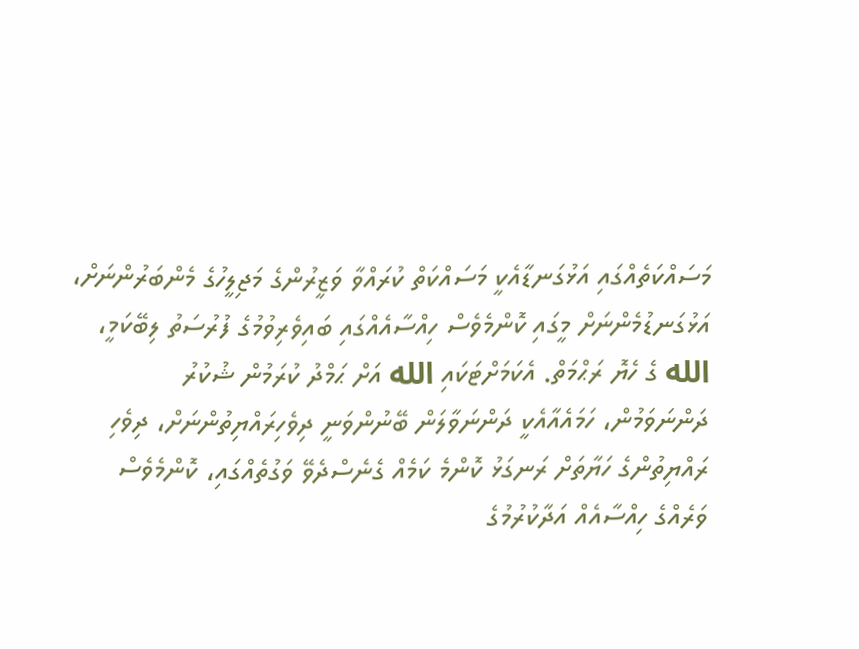މަސައްކަތެއްގައި އަޅުގަނޑާއެކީ މަސައްކަތް ކުރައްވާ ވަޒީރުންގެ މަޖިލީހުގެ މެންބަރުންނަށް، އަޅުގަނޑުމެންނަށް މީގައި ކޮންމެވެސް ހިއްސާއެއްގައި ބައިވެރިވުމުގެ ފުރުސަތު ލިބޭކަމީ، الله ގެ ހެޔޮ ރަޙްމަތް. އެކަމަށްޓަކައި الله އަށް ޙަމްދު ކުރަމުން ޝުކުރު ދަންނަވަމުން، ހަމައެއާއެކީ ދަންނަވާލަން ބޭނުންވަނީ ދިވެހިރައްޔިތުންނަށް، ދިވެހި ރައްޔިތުންގެ ހަޔާތަށް ރަނގަޅު ކޮންމެ ކަމެއް ގެނެސްދެވޭ ވަގުތެއްގައި، ކޮންމެވެސް ވަރެއްގެ ހިއްސާއެއް އަދާކުރުމުގެ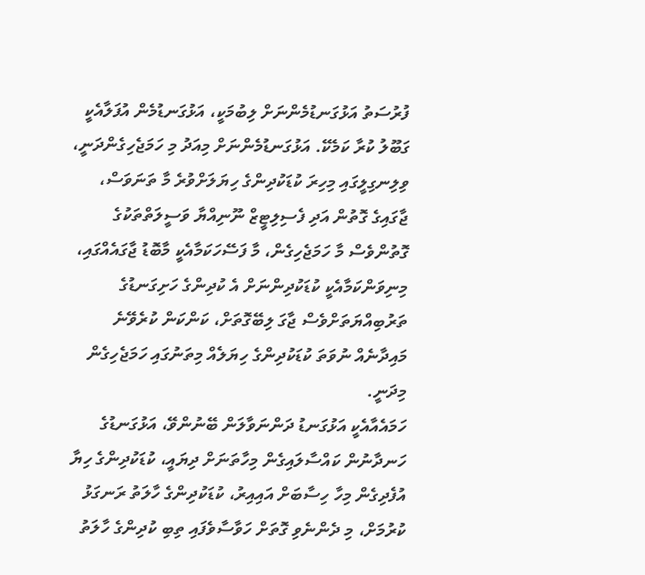ފުރުސަތު އަޅުގަނޑުމެންނަށް ލިބުމަކީ، އަޅުގަނޑުމެން އުފަލާއެކީ ގަބޫލު ކުރާ ކަމެކޭ. އަޅުގަނޑުމެންނަށް މިއަދު މި ހަމަޖެހިގެންދަނީ، ވިލިނގިލީގައި މިހިރަ ކުޑަކުދިންގެ ހިޔަލަށްވުރެ މާ ތަނަވަސް، ޖާގައިގެ ގޮތުން އަދި ފެސިލިޓީޒް ނޫނިއްޔާ ވަސީލަތްތަކުގެ ގޮތުންވެސް މާ ހަމަޖެހިގެން، މާ ފަސޭހަކަމާއެކީ މާބޮޑު ޖާގައެއްގައި، މިނިވަންކަމާއެކީ ކުޑަކުދިންނަށް އެ ކުދިންގެ ހަށިގަނޑުގެ ތަރުބިއްޔަތަށްވެސް ޖާގަ ލިބޭގޮތަށް، ކަންކަން ކުރެވޭނެ މައިދާނެއް ނުވަތަ ކުޑަކުދިންގެ ހިޔަލެއް މިތަނުގައި ހަމަޖެހިގެން މިދަނީ.
ހަމައެއާއެކީ އަޅުގަނޑު ދަންނަވާލަން ބޭނުންވޭ، އަޅުގަނޑުގެ ހަނދާނުން ކައްސާލައިގެން މިހާތަނަށް ދިޔައީ، ކުޑަކުދިންގެ ހިޔާ އުފެދިގެން މިހާ ހިސާބަށް އައިއިރު، ކުޑަކުދިންގެ ހާލަތު ރަނގަޅު ކުރުމަށް، މި ދެންނެވި ގޮތަށް ހަވާސާވެފައި ތިބި ކުދިންގެ ހާލަތު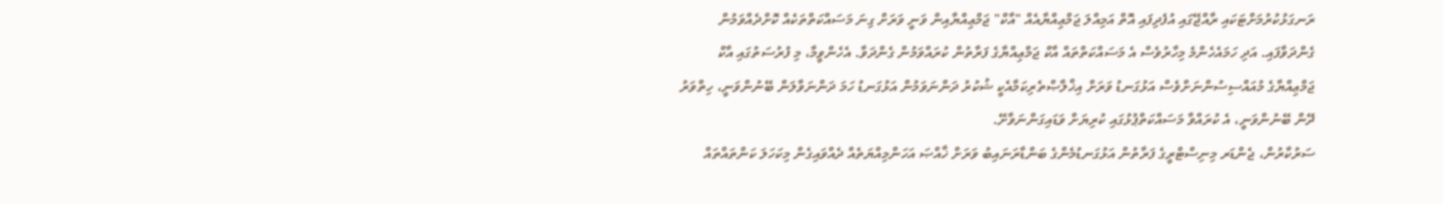ރަނގަޅުކުރުމަށްޓަކައި ރާއްޖޭގައި އުފެދިފައި އޮތް އަމިއްލަ ޖަމްޢިއްޔާއެއް "އާކް" ޖަމްޢިއްޔާއިން ވަނީ ވަރަށް ގިނަ މަސައްކަތްތަކެއް ކޮށްދެއްވަމުން ގެންދަވާފައި. އަދި ހަމައެހެންމެ މިހާރުވެސް އެ މަސައްކަތްތައް އާކް ޖަމްޢިއްޔާގެ ފަރާތުން ކުރައްވަމުން ގެންދަވާ. އެހެންވީމާ، މި ފުރުސަތުގައި އާކް ޖަމްޢިއްޔާގެ މުއައްސިސުންނަށްވެސް އަޅުގަނޑު ވަރަށް އިޚްލާޞްތެރިކަމާއެކީ ޝުކުރު ދަންނަވަމުން އަޅުގަނޑު ހަމަ ދަންނަވާލަން ބޭނުންވަނީ، ހިތްވަރު ދޭން ބޭނުންވަނީ، އެ ކުރައްވާ މަސައްކަތްޕުޅުގައި ކުރިޔަށް ވަޑައިގަންނަވާށޭ.
ސަރުކާރުން، ޖެންޑަރ މިނިސްޓްރީގެ ފަރާތުން އަޅުގަނޑުމެންގެ ބަންޑާރަނައިބު ވަރަށް ޚާއްޞަ އަހަންމިއްޔަތެއް ދެއްވައިގެން މިކަހަލަ ކަންތައްތައް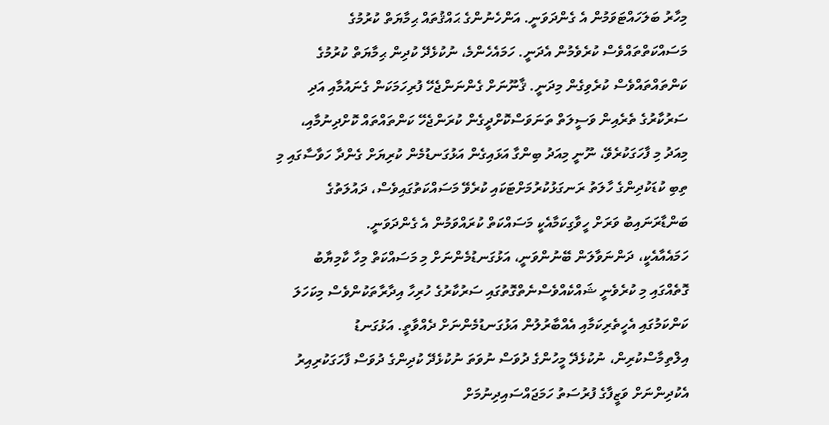މިހާރު ބަލަހައްޓަވަމުން އެ ގެންދަވަނީ. އަންހެނުންގެ ޙައްޤުތައް ޙިމާޔަތް ކުރުމުގެ މަސައްކަތްތައްވެސް ކުރެވެމުން އެދަނީ. ހަމައެހެންމެ، ނުކުޅެދޭ ކުދިން ޙިމާޔަތް ކުރުމުގެ ކަންތައްތައްވެސް ކުރެވިގެން މިދަނީ. ޤާނޫނަށް ގެންނަންޖެހޭ ފުރިހަމަކަން ގެނައުމާއި އަދި ސަރުކާރުގެ ތެރެއިން ވަސީލަތް ތަނަވަސްކޮށްދީގެން ކުރަންޖެހޭ ކަންތައްތައް ކޮށްދިނުމާއި، މިއަދު މި ފާހަގަކުރެވޭ، ނޫނީ މިއަދު ބިންގާ އަޅައިގެން އަޅުގަނޑުމެން ކުރިޔަށް ގެންދާ ހަވާސާގައި މި ތިބި ކުޑަކުދިންގެ ހާލަތު ރަނގަޅުކުރުމަށްޓަކައި ކުރެވޭ މަސައްކަތުގައިވެސް، ދައުލަތުގެ ބަންޑާރަނައިބު ވަރަށް ހީވާގިކަމާއެކީ މަސައްކަތް ކުރައްވަމުން އެ ގެންދަވަނީ.
ހަމައެއާއެކީ، ދަންނަވާލަން ބޭނުންވަނީ، އަޅުގަނޑުމެންނަށް މި މަސައްކަތް މިހާ ކާމިޔާބު ގޮތެއްގައި މި ކުރެވެނީ ޝައްކެއްވެސްނެތްގޮތުގައި ސަރުކާރުގެ ހުރިހާ އިދާރާތަކުންވެސް މިކަހަލަ ކަންކަމުގައި އެހީތެރިކަމާއި އެއްބާރުލުން އަޅުގަނޑުމެންނަށް ދެއްވާތީ. އަޅުގަނޑު އިލްތިމާސްކުރިން، ނުކުޅެދޭ މީހުންގެ ދުވަސް ނުވަތަ ނުކުޅެދޭ ކުދިންގެ ދުވަސް ފާހަގަކުރިއިރު އެކުދިންނަށް ވަޒީފާގެ ފުރުސަތު ހަމަޖައްސައިދިނުމަށް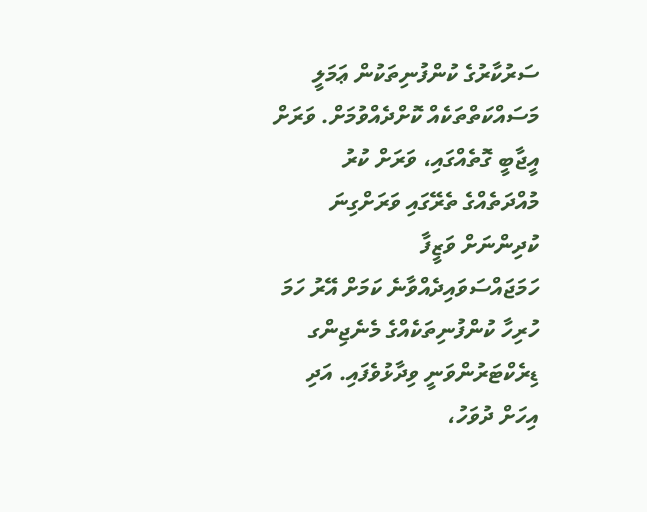ސަރުކާރުގެ ކުންފުނިތަކުން ޢަމަލީ މަސައްކަތްތަކެއް ކޮށްދެއްވުމަށް. ވަރަށް އީޖާބީ ގޮތެއްގައި، ވަރަށް ކުރު މުއްދަތެއްގެ ތެރޭގައި ވަރަށްގިނަ ކުދިންނަށް ވަޒީފާ ހަމަޖައްސަވައިދެއްވާނެ ކަމަށް އޭރު ހަމަ ހުރިހާ ކުންފުނިތަކެއްގެ މެނެޖިންގ ޑިރެކްޓަރުންވަނީ ވިދާޅުވެފައި. އަދި އިހަށް ދުވަހު،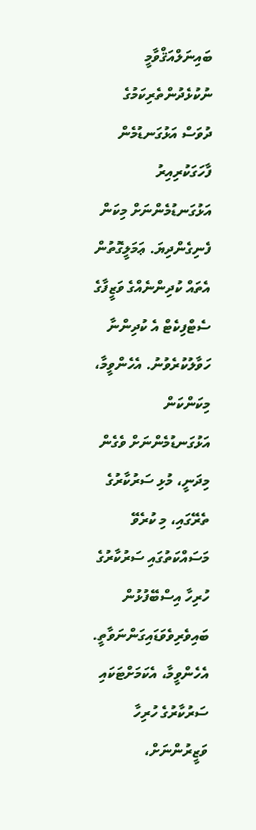ބައިނަލްއަޤްވާމީ ނުކުޅެދުންތެރިކަމުގެ ދުވަސް އަޅުގަނޑުމެން ފާހަގަކުރިއިރު އަޅުގަނޑުމެންނަށް މިކަން ފެނިގެންދިޔަ. ޢަމަލީގޮތުން އެތައް ކުދިންނެއްގެ ވަޒީފާގެ ސެޓްފިކެޓް އެ ކުދިންނާ ހަވާލުކުރެވުނު. އެހެންވީމާ، މިކަންކަން އަޅުގަނޑުމެންނަށް ވެގެން މިދަނީ، މުޅި ސަރުކާރުގެ ތެރޭގައި، މި ކުރެވޭ މަސައްކަތުގައި ސަރުކާރުގެ ހުރިހާ އިސްބޭފުޅުން ބައިވެރިވެވަޑައިގަންނަވާތީ. އެހެންވީމާ، އެކަމަށްޓަކައި ސަރުކާރުގެ ހުރިހާ ވަޒީރުންނަށް،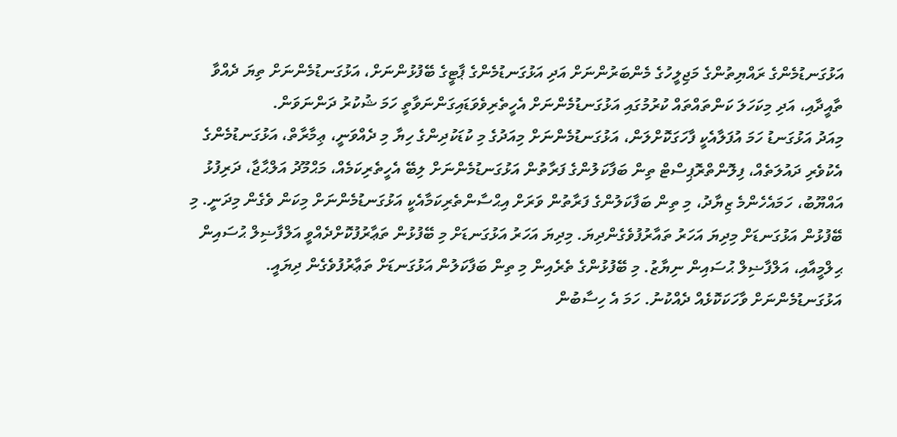އަޅުގަނޑުމެންގެ ރައްޔިތުންގެ މަޖިލީހުގެ މެންބަރުންނަށް އަދި އަޅުގަނޑުމެންގެ ޕާޓީގެ ބޭފުޅުންނަށް، އަޅުގަނޑުމެންނަށް ތިޔަ ދެއްވާ ތާއީދާއި، އަދި މިކަހަލަ ކަންތައްތައް ކުރުމުގައި އަޅުގަނޑުމެންނަށް އެހީތެރިވެވަޑައިގަންނަވާތީ ހަމަ ޝުކުރު ދަންނަވަން.
މިއަދު އަޅުގަނޑު ހަމަ އުފަލާއެކީ ފާހަގަކޮށްލަން، އަޅުގަނޑުމެންނަށް މިއަދުގެ މި ކުޑަކުދިންގެ ހިޔާ މި ދެއްވަނީ، ޢިމާރާތް، އަޅުގަނޑުމެންގެ އެކުވެރި ދައުލަތެއް، ފިލޮންތްރޮޕިސްޓް ތިން ބަފާކަލުންގެ ފަރާތުން އަޅުގަނޑުމެންނަށް ލިބޭ އެހީތެރިކަމެއް، މަޙްމޫދު އަލްޙާޖާ، ދަރިފުޅު އައްޔޫބު، ހަމައެހެންމެ ޒިޔާދު، މި ތިން ބަފާކަލުންގެ ފަރާތުން ވަރަށް އިޙްސާންތެރިކަމާއެކީ އަޅުގަނޑުމެންނަށް މިކަން ވެގެން މިދަނީ. މި ބޭފުޅުން އަޅުގަނޑަށް މިދިޔަ އަހަރު ތައާރުފުވެގެންދިޔަ. މިދިޔަ އަހަރު އަޅުގަނޑަށް މި ބޭފުޅުން ތަޢާރުފުކޮށްދެއްވީ އަލްފާޟިލް ޙުސައިން ޙިލްމީއާއި، އަލްފާޟިލް ޙުސައިން ނިޔާޒު. މި ބޭފުޅުންގެ ތެރެއިން މި ތިން ބަފާކަލުން އަޅުގަނޑަށް ތަޢާރުފުވެގެން ދިޔައީ. އަޅުގަނޑުމެންނަށް ވާހަކަކޮޅެއް ދެއްކުނު. ހަމަ އެ ހިސާބުން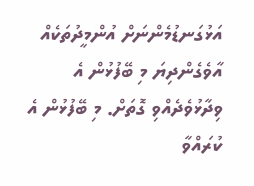އަޅުގަނޑުމެންނަށް އުންމީދުތަކެއް އާވެގެންދިޔަ މި ބޭފުޅުން އެ ވިދާޅުވެދެއްވި ގޮތަށް. މި ބޭފުޅުން އެ ކުރައްވާ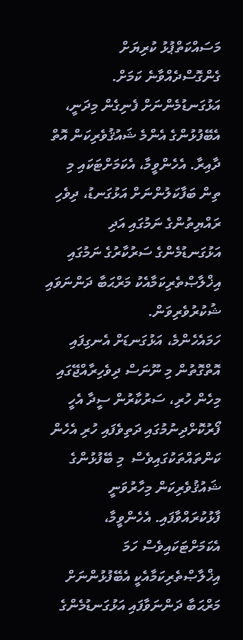މަސައްކަތްޕުޅު ކުރިޔަށް ގެންގޮސްދެއްވާނެ ކަމަށް. އަޅުގަނޑުމެންނަށް ފެނިގެން މިދަނީ، އެބޭފުޅުންގެ އެންމެ ޝައުޤުވެރިކަން އޮތް ދާއިރާ. އެހެންވީމާ، އެކަމަށްޓަކައި މި ތިން ބަފާކަލުންނަށް އަޅުގަނޑު، ދިވެހި ރައްޔިތުންގެ ނަމުގައި އަދި އަޅުގަނޑުމެންގެ ސަރުކާރުގެ ނަމުގައި އިޚްލާޞްތެރިކަމާއެކު މަރްޙަބާ ދަންނަވައި ޝުކުރުވެރިވަން.
ހަމައެހެންމެ، އަޅުގަނޑަށް އެނގިފައި އޮތްގޮތުން މި ނޫނަސް ދިވެހިރާއްޖޭގައި މިހެން ހުރި، ސަރުކާރުން ސީދާ އެހީ ފޯރުކޮށްދިނުމުގައި ދަތިވެފައި ހުރި އެހެން ކަންތައްތަކުގައިވެސް  މި ބޭފުޅުންގެ ޝައުޤުވެރިކަން މިހާރުވަނީ ފާޅުކުރައްވާފައި. އެހެންވީމާ، އެކަމަށްޓަކައިވެސް ހަމަ އިޚްލާޞްތެރިކަމާއެކީ އެބޭފުޅުންނަށް މަރްޙަބާ ދަންނަވާފައި އަޅުގަނޑުމެންގެ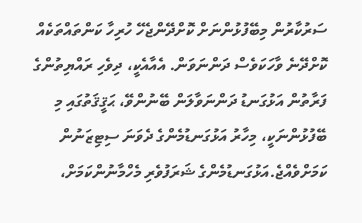ސަރުކާރުން މިބޭފުޅުންނަށް ކޮށްދޭންޖެހޭ ހުރިހާ ކަންތައްތަކެއް ކޮށްދޭނެ ވާހަކަވެސް ދަންނަވަން. އެއާއެކީ، ދިވެހި ރައްޔިތުންގެ ފަރާތުން އަޅުގަނޑު ދަންނަވާލަން ބޭނުންވޭ، ޙަޤީޤަތުގައި މި ބޭފުޅުންނަކީ، މިހާރު އަޅުގަނޑުމެންގެ ދެވަނަ ސިޓިޒަނުން ކަމަށްވެއްޖެ.އަޅުގަނޑުމެންގެ ޝަރަފުވެރި މެހްމާނުންކަމަށް،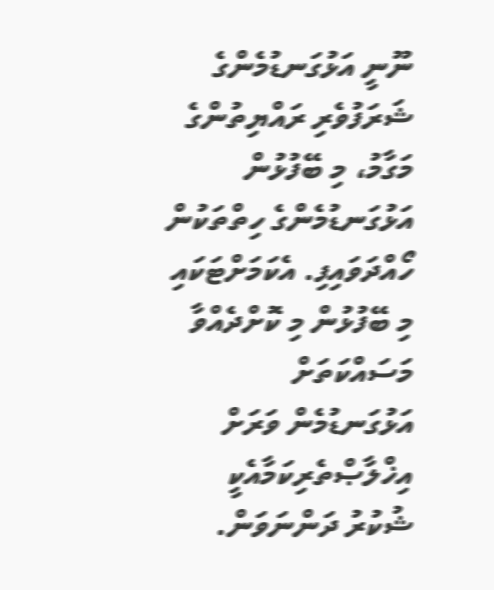ނޫނީ އަޅުގަނޑުމެންގެ ޝަރަފުވެރި ރައްޔިތުންގެ މަގާމު، މި ބޭފުޅުން އަޅުގަނޑުމެންގެ ހިތްތަކުން ހޯއްދަވައިފި. އެކަމަށްޓަކައި މި ބޭފުޅުން މި ކޮށްދެއްވާ މަސައްކަތަށް އަޅުގަނޑުމެން ވަރަށް އިޚްލާޞްތެރިކަމާއެކީ ޝުކުރު ދަންނަވަން.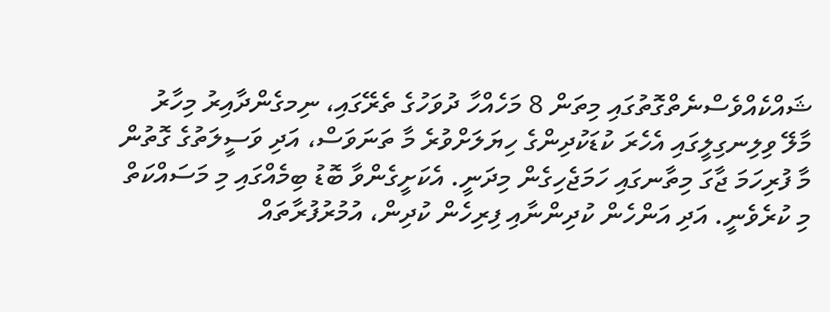ޝައްކެއްވެސްނެތްގޮތުގައި މިތަން 8 މަހެއްހާ ދުވަހުގެ ތެރޭގައި، ނިމގެންދާއިރު މިހާރު މާލޭ ވިލިނގިލީގައި އެހެރަ ކުޑަކުދިންގެ ހިޔަލަށްވުރެ މާ ތަނަވަސް، އަދި ވަސީލަތުގެ ގޮތުން މާ ފުރިހަމަ ޖާގަ މިތާނގައި ހަމަޖެހިގެން މިދަނީ. އެކަށީގެންވާ ބޮޑު ބިމެއްގައި މި މަސައްކަތް މި ކުރެވެނީ. އަދި އަންހެން ކުދިންނާއި ފިރިހެން ކުދިން، އުމުރުފުރާތައް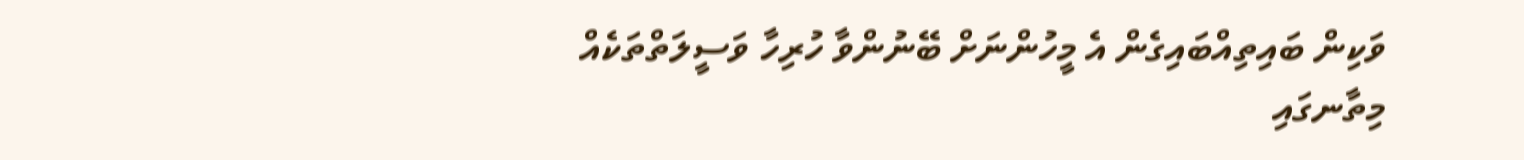ވަކިން ބައިތިއްބައިގެން އެ މީހުންނަށް ބޭނުންވާ ހުރިހާ ވަސީލަތްތަކެއް މިތާނގައި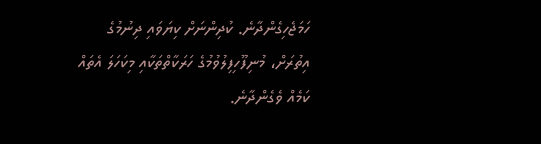ހަމަޖެހިގެންދާނެ. ކުދިންނަށް ކިޔަވައި ދިނުމުގެ އިތުރަށް، މުނިފޫހިފިލުވުމުގެ ހަރަކާތްތަކާއި މިކަހަލަ އެތައް ކަމެއް ވެގެންދާނެ.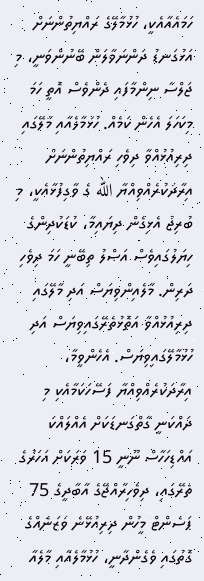ހަމައެއާއެކީ، ހުޅުމާލޭގެ ރައްޔިތުންނަށް އަޅުގަނޑު ދަންނަވާލަން ބޭނުންވަނީ، މި ޖަލްސާ ނިންމާފައި ދެންވެސް އޮތީ ހަމަ މިކަހަލަ އެހެން ކަމެއް. ހުޅުމާލެއާއި މާލޭގައި ދިރިއުޅުއްވާ ދިވެހި ރައްޔިތުންނަށް އިރާދަކުރެއްވިއްޔާ الله ގެ ވާގިފުޅާއެކީ، މި ބުރިޖު އެޅިގެން ދިޔައިމާ، ކުޑަކުދިންގެ ހިޔަލުގައިވެސް އަޞްލު ތިބޭނީ ހަމަ ދިވެހި ދަރިން. މާލެއިންވިޔަސް އަދި މާލޭގައި ދިރިއުޅުއްވާ އަތޮޅުތެރޭގައިވިޔަސް އަދި ހުޅުމާލޭގައިވިޔަސް. އެހެންވީމާ، އިރާދަކުރެއްވިއްޔާ ފަސޭހަކަމާއެކި މި ދައްކަނީ ގާތްގަނޑަކަށް އެއްލައްކަ އައްޑިހަހާސް ނޫނީ 15 ވަރަކަށް އަހަރުގެ ތެރޭގައި، ދިވެހިރާއްޖޭގެ އާބާދީގެ 75 ޕަސެންޓް މީހުން ދިރިއުޅޭނެ ވަޒަނެއްގެ ގޮތުގައި ވެގެންދާނީ، ހުޅުމާލެއާއި މާލެއާ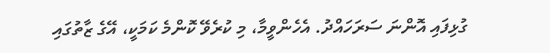ގުޅިފައި އޮންނަ ސަރަހައްދު. އެހެންވީމާ، މި ކުރެވޭ ކޮންމެ ކަމަކީ، އޭގެ ޒާތުގައި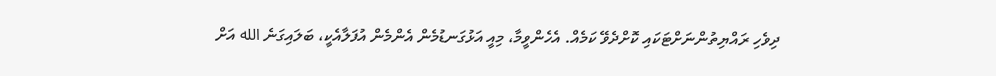ދިވެހި ރައްޔިތުންނަށްޓަކައި ކޮށްދެވޭ ކަމެއް. އެހެންވީމާ، މިއީ އަޅުގަނޑުމެން އެންމެން އުފަލާއެކީ، ބަލައިގަނެ الله އަށް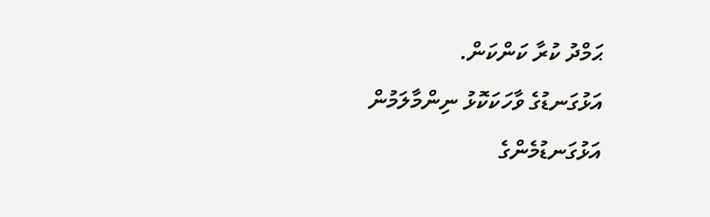ޙަމްދު ކުރާ ކަންކަން.
އަޅުގަނޑުގެ ވާހަކަކޮޅު ނިންމާލަމުން އަޅުގަނޑުމެންގެ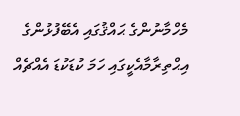މެހްމާނުންގެ ޙައްޤުގައި އެބޭފުޅުންގެ އިޙްތިރާމާއެކީގައި ހަމަ ކުޑަކުޑަ އެއްޗެއް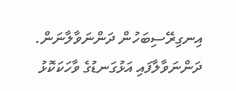އިނގިރޭސިބަހުން ދަންނަވާލާނަން. ދަންނަވާލާފައި އަޅުގަނޑުގެ ވާހަކަކޮޅު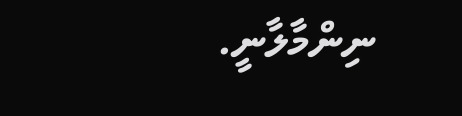ނިންމާލާނީ.